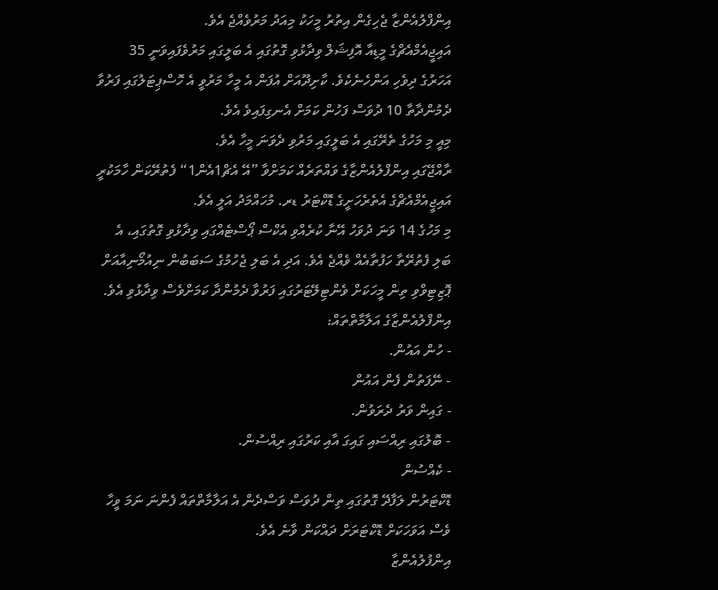އިންފްލުއެންޒާ ޖެހިގެން އިތުރު މީހަކު މިއަދު މަރުވެއްޖެ އެވެ.
އައިޖީއެމްއެޗްގެ މީޑިއާ އޮފިޝަލް ވިދާޅުވި ގޮތުގައި އެ ބަލީގައި މަރުވެފައިވަނީ 35 އަހަރުގެ ދިވެހި އަންހެނެކެވެ. ކާށިދޫއަށް އުފަން އެ މީހާ މަރުވީ އެ ހޮސްޕިޓަލުގައި ފަރުވާ ދެމުންދާތާ 10 ދުވަސް ފަހުން ކަމަށް އެނގިފައިވެ އެވެ.
މިއީ މި މަހުގެ ތެރޭގައި އެ ބަލީގައި މަރުވި ދެވަނަ މީހާ އެވެ.
ރާއްޖޭގައި އިންފްލުއެންޒާގެ ވައްތަރެއް ކަމަށްވާ ”އޭ އެޗް1އެން1“ ފެތުރޭކަން ހާމަކުރީ އައިޖީއެމްއެޗްގެ އެތެރެހަށީގެ ޑޮކްޓަރު ޑރ. މުހައްމަދު އަލީ އެވެ.
މި މަހުގެ 14 ވަނަ ދުވަހު އޭނާ ކުރެއްވި އެކްސް ޕޯސްޓެއްގައި ވިދާޅުވި ގޮތުގައި، އެ ބަލި ފެތުރޭތާ ހަފުތާއެއް ވެއްޖެ އެވެ. އަދި އެ ބަލި ޖެހުމުގެ ސަބަބުން ނިއުމޯނިއާއަށް ޕޮޒިޓިވްވި ތިން މީހަކަށް ވެންޓިލޭޓަރުގައި ފަރުވާ ދެމުންދާ ކަމަށްވެސް ވިދާޅުވި އެވެ.
އިންފްލުއެންޒާގެ އަލާމާތްތައް:
- ހުން އައުން.
- ނޭފަތުން ފެން އައުން
- ގައިން ވަރު ދެރަވުން.
- ބޮލުގައި ރިއްސައި ގައިގަ އާއި ކަރުގައި ރިއްސުން.
- ކެއްސުން
ޑޮކްޓަރުން ލަފާދޭ ގޮތުގައި ތިން ދުވަސް ވަސްދެން އެ އަލާމާތްތައް ފެންނަ ނަމަ ވީހާ ވެސް އަވަހަކަށް ޑޮކްޓަރަށް ދައްކަން ވާނެ އެވެ.
އިންފުލުއެންޒާ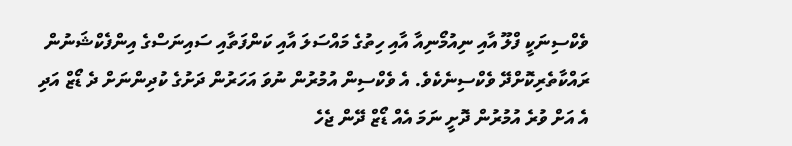ވެކްސިނަކީ ފްލޫ އާއި ނިއުމޯނިއާ އާއި ހިތުގެ މައްސަލަ އާއި ކަންފަތާއި ސައިނަސްގެ އިންފެކްޝަނުން ރައްކާތެރިކޮށްދޭ ވެކްސިނެކެވެ. އެ ވެކްސިން އުމުރުން ނުވަ އަހަރުން ދަށުގެ ކުދިންނަށް ދެ ޑޯޒް އަދި އެ އަށް ވުރެ އުމުރުން ދޮށީ ނަމަ އެއް ޑޯޒް ދޭން ޖެހެ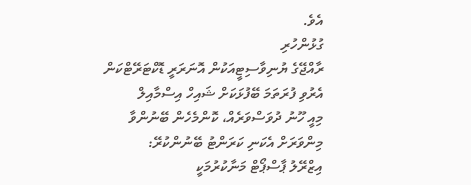އެވެ.
ގުޅުންހުރި
ރާއްޖޭގެ ޔުނިވާސިޓީއަކުން އޮނަރަރީ ޑޮކްޓަރޭޓްކަން އެރުވި ފުރަތަމަ ބޭފުޅަކަށް ޝައިހް އިސްމާއިލް
މިއީ ހޫނު ދުވަސްވަރެއް، ކޮންމެހެން ބޭނުންވާ މިންވަރަށް އެކަނި ކަރަންޓު ބޭނުންކުރޭ:
އިޒްރޭލު ޕާސްޕޯޓް މަނާކުރުމަކީ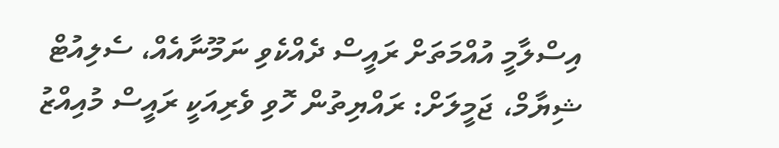އިސްލާމީ އުއްމަތަށް ރައީސް ދެއްކެވި ނަމޫނާއެއް، ސެލިއުޓް
ޝިޔާމް، ޖަމީލަށް: ރައްޔިތުން ހޮވި ވެރިއަކީ ރައީސް މުއިއްޒު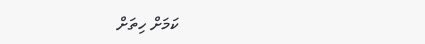ކަމަށް ހިތަށް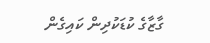ގާޒާގެ ކުޑަކުދިން ކައިގެން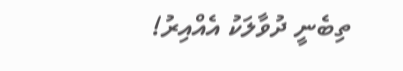ތިބެނީ ދުވާލަކު އެއްއިރު!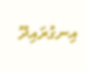އިނގުރައިދޫ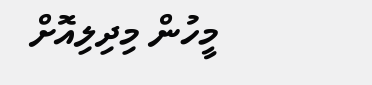މީހުން މިދިލިއޮށް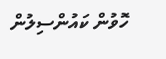ހޮވުން ކައުންސިލުން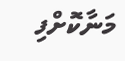މަނާކޮށްފި